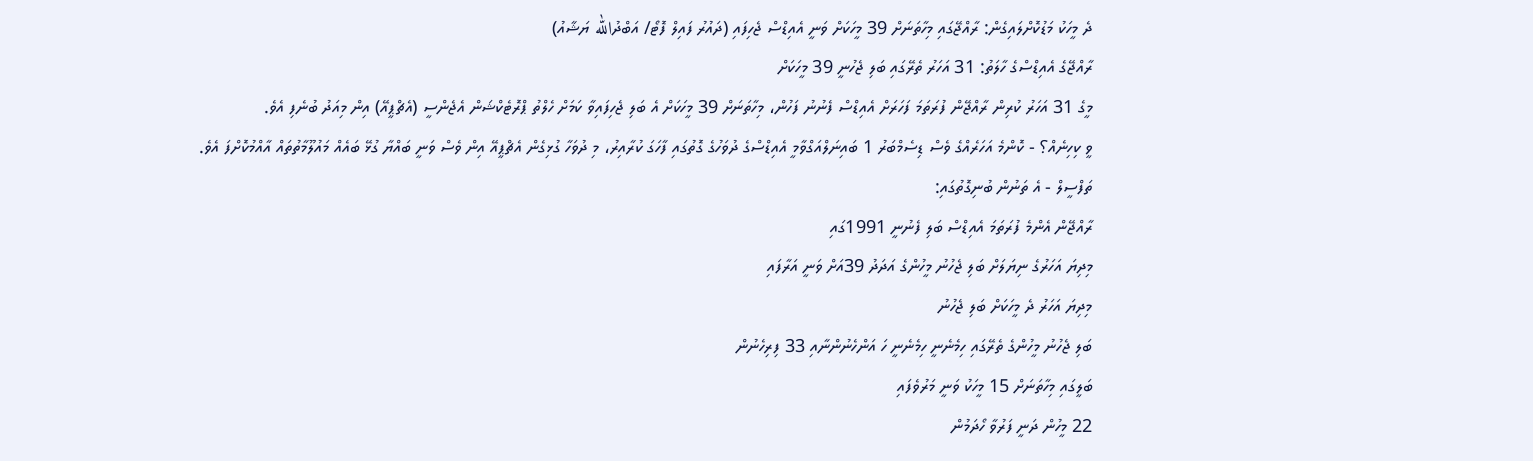ދެ މީހަކު މަޑުކޮށްލައިގެން: ރާއްޖޭގައި މިހާތަނަށް 39 މީހަކަށް ވަނީ އެއިޑްސް ޖެހިފައި (ދައުރު ފައިލް ފޮޓޯ/ އަބްދުالله ޔަޝާއު)
ރާއްޖޭގެ އެއިޑްސްގެ ހާލަތު: 31 އަހަރު ތެރޭގައި ބަލި ޖެހުނީ 39 މީހަކަށް
މީގެ 31 އަހަރު ކުރިން ރާއްޖޭން ފުރަތަމަ ފަހަރަށް އެއިޑްސް ފެނުނު ފަހުން، މިހާތަނަށް 39 މީހަކަށް އެ ބަލި ޖެހިފައިވާ ކަމަށް ހެލްތު ޕްރޮޓެކްޝަން އެޖެންސީ (އެޗްޕީއޭ) އިން މިއަދު ބުނެފި އެވެ.
ވީ ކިހިނެއް؟ - ކޮންމެ އަހަރެއްގެ ވެސް ޑިސެމްބަރު 1 ބައިނަލްއަގްވާމީ އެއިޑްސްގެ ދުވަހުގެ ގޮތުގައި ފާހަގަ ކުރާއިރު، މި ދުވަހާ ގުޅިގެން އެޗްޕީއޭ އިން ވެސް ވަނީ ބައްޔާ ގުޅޭ ބައެއް މައުލޫމާތުތައް އާއްމުކޮށްފަ އެވެ.
ތަފްސީލް - އެ ތަނުން ބުނިގޮތުގައި:
ރާއްޖޭން އެންމެ ފުރަތަމަ އެއިޑްސް ބަލި ފެނުނީ 1991ގައި
މިދިޔަ އަހަރުގެ ނިޔަލަށް ބަލި ޖެހުނު މީހުންގެ އަދަދު 39އަށް ވަނީ އަރާފައި
މިދިޔަ އަހަރު ދެ މީހަކަށް ބަލި ޖެހުނު
ބަލި ޖެހުނު މީހުންގެ ތެރޭގައި ހިމެނެނީ ހިމެނެނީ ހަ އަންހެނުންނާއި 33 ފިރިހެނުން
ބަލީގައި މިހާތަނަށް 15 މީހަކު ވަނީ މަރުވެފައި
22 މީހުން ދަނީ ފަރުވާ ހޯދަމުން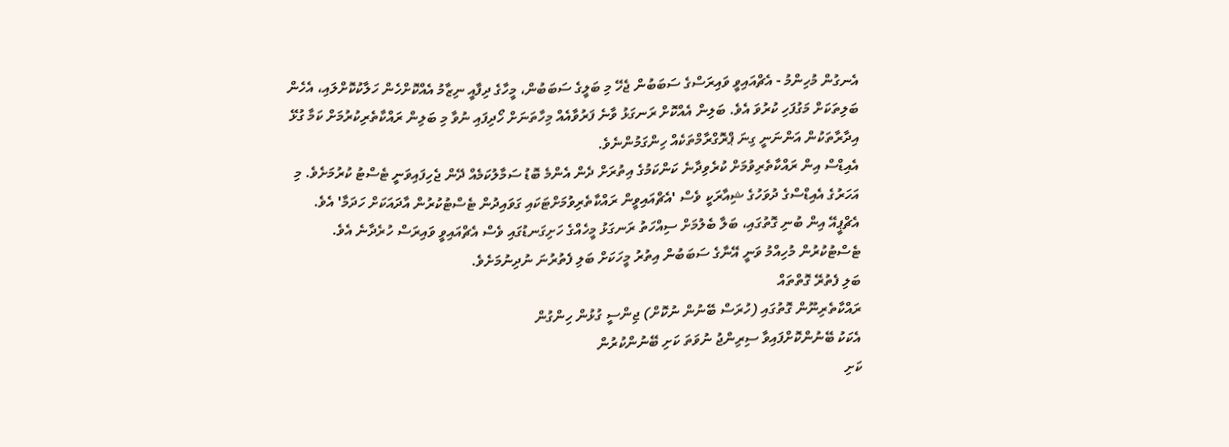އެނގުން މުހިންމު - އެޗްއައިވީ ވައިރަސްގެ ސަބަބުން ޖެހޭ މި ބަލީގެ ސަބަބުން، މީހާގެ ދިފާއީ ނިޒާމު އެއްކޮށްހެން ހަލާކުކޮށްލައި، އެހެން ބަލިތަކަށް މަގުފަހި ކުރުވަ އެވެ. ބަލިން އެއްކޮށް ރަނގަޅު ވާނެ ފަރުވާއެއް މިހާތަނަށް ހޯދިފައި ނުވާ މި ބަލިން ރައްކާތެރިކުރުމަށް ކަމާ ގުޅޭ އިދާރާތަކުން އަންނަނީ ގިނަ ޕްރޮގްރާމްތަކެއް ހިންގަމުންނެވެ.
އެއިޑްސް އިން ރައްކާތެރިވުމަށް ކުރެވިދާނެ ކަންކަމުގެ އިތުރަށް ދެން އެންމެ ބޮޑު ސަމާލުކަމެއް ދޭން ޖެހިފައިވަނީ ޓެސްޓު ކުރުމަށެވެ. މި އަހަރުގެ އެއިޑްސްގެ ދުވަހުގެ ޝިއާރަކީ ވެސް 'އެޗްއައިވީން ރައްކާތެރިވުމަށްޓަކައި ގަވައިދުން ޓެސްޓުކުރުން އާދައަކަށް ހަދަމާ' އެވެ.
އެޗްޕީއޭ އިން ބުނި ގޮތުގައި، ބަލާ ބެލުމަށް ސިއްހަތު ރަނގަޅު މީހެއްގެ ހަށިގަނޑުގައި ވެސް އެޗްއައިވީ ވައިރަސް ހުރެދާނެ އެވެ. ޓެސްޓުކުރުން މުހިއްމު ވަނީ އޭނާގެ ސަބަބުން އިތުރު މީހަކަށް ބަލި ފެތުރުނަ ނުދިނުމަށެވެ.
ބަލި ފެތުރޭ ގޮތްތައް
ރައްކާތެރިނޫން ގޮތުގައި (ހުރަސް ބޭނުން ނުކޮށް) ޖިންސީ ގުޅުން ހިންގުން
އެކަކު ބޭނުންކޮށްފައިވާ ސިރިންޖު ނުވަތަ ކަށި ބޭނުންކުރުން
ކަށި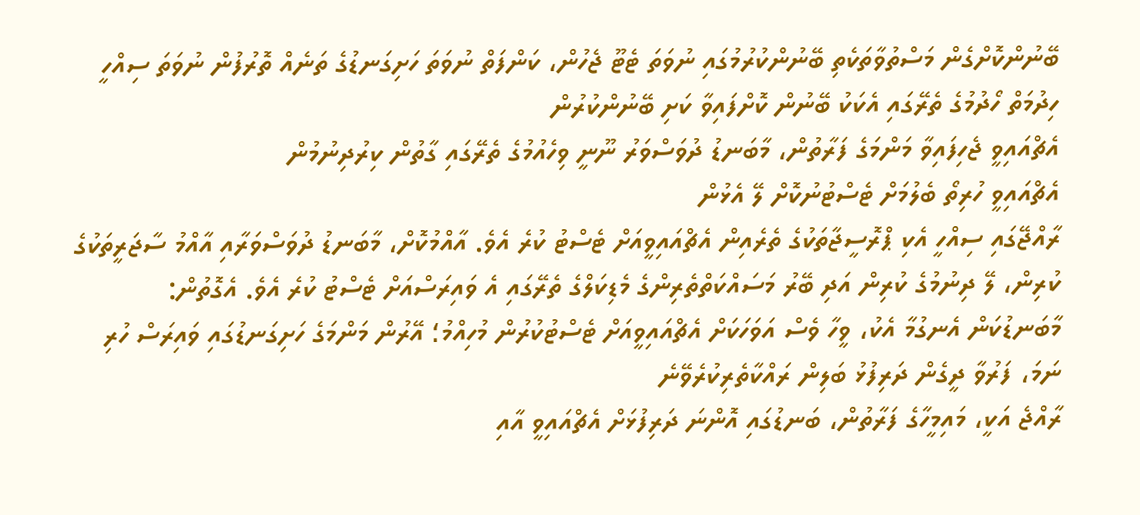ބޭނުންކޮށްގެން މަސްތުވާތަކެތި ބޭނުންކުރުމުގައި ނުވަތަ ޓެޓޫ ޖެހުން، ކަންފަތް ނުވަތަ ހަށިގަނޑުގެ ތަނެއް ތޮރުފުން ނުވަތަ ސިއްހީ ހިދުމަތް ހޯދުމުގެ ތެރޭގައި އެކަކު ބޭނުން ކޮށްފައިވާ ކަށި ބޭނުންކުރުން
އެޗްއައިވީ ޖެހިފައިވާ މަންމަގެ ފަރާތުން، މާބަނޑު ދުވަސްވަރު ނޫނީ ވިހެއުމުގެ ތެރޭގައި ގާތުން ކިރުދިނުމުން
އެޗްއައިވީ ހުރިތޯ ބެލުމަށް ޓެސްޓުނުކޮށް ލޭ އެޅުން
ރާއްޖޭގައި ސިއްހީ އެކި ޕްރޮސީޖާތަކުގެ ތެރެއިން އެޗްއައިވީއަށް ޓެސްޓު ކުރެ އެވެ. އާއްމުކޮށް، މާބަނޑު ދުވަސްވަރާއި އާއްމު ސާޖަރީތަކުގެ ކުރިން، ލޭ ދިނުމުގެ ކުރިން އަދި ބޭރު މަސައްކަތްތެރިންގެ މެޑިކަލްގެ ތެރޭގައި އެ ވައިރަސްއަށް ޓެސްޓު ކުރެ އެވެ. އެގޮތުން:
މާބަނޑުކަން އެނގުމާ އެކު، ވީހާ ވެސް އަވަހަކަށް އެޗްއައިވީއަށް ޓެސްޓުކުރުން މުހިއްމު؛ އޭރުން މަންމަގެ ހަށިގަނޑުގައި ވައިރަސް ހުރި ނަމަ، ފަރުވާ ދީގެން ދަރިފުޅު ބަލިން ރައްކާތެރިކުރެވޭނެ
ރާއްޖެ އަކީ، މައިމީހާގެ ފަރާތުން، ބަނޑުގައި އޮންނަ ދަރިފުޅަށް އެޗްއައިވީ އާއި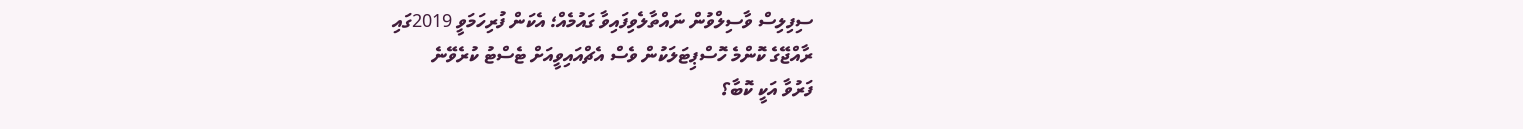ސިފިލިސް ވާސިލްވުން ނައްތާލެވިފައިވާ ގައުމެއް؛ އެކަން ފުރިހަމަވީ 2019ގައި
ރާއްޖޭގެ ކޮންމެ ހޮސްޕިޓަލަކުން ވެސް އެޗްއައިވީއަށް ޓެސްޓު ކުރެވޭނެ
ފަރުވާ އަކީ ކޮބާ؟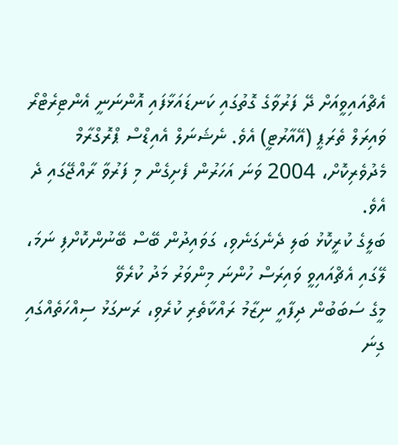އެޗްއައިވީއަށް ދޭ ފަރުވާގެ ގޮތުގައި ކަނޑައަޅާފައި އޮންނަނީ އެންޓިރެޓްރޯ ވައިރަލް ތެރަޕީ (އޭއާރުޓީ) އެވެ. ނެޝަނަލް އެއިޑްސް ޕްރޮގްރާމް މެދުވެރިކޮށް، 2004 ވަނަ އަހަރުން ފެށިގެން މި ފަރުވާ ރާއްޖޭގައި ދެ އެވެ.
ބަލީގެ ކުރީކޮޅު ބަލި ދެނެގަނެވި، ގަވައިދުން ބޭސް ބޭނުންކޮށްފި ނަމަ، ލޭގައި އެޗްއައިވީ ވައިރަސް ހުންނަ މިންވަރު މަދު ކުރެވޭ
މީގެ ސަބަބުން ދިފާއީ ނިޒާމު ރައްކާތެރި ކުރެވި، ރަނގަޅު ސިއްހަތެއްގައި ގިނަ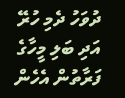ދުވަހު ދެމި ހުރޭ
އަދި ބަލި މީހާގެ ފަރާތުން އެހެން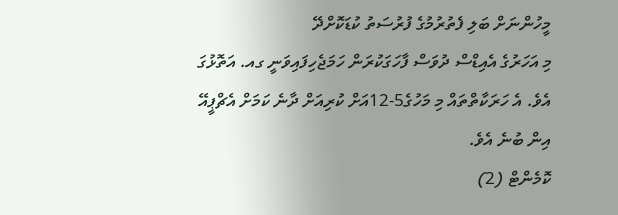މީހުންނަށް ބަލި ފެތުރުމުގެ ފުރުސަތު ކުޑަކޮށްދޭ
މި އަހަރުގެ އެއިޑްސް ދުވަސް ފާހަގަކުރަން ހަމަޖެހިފައިވަނީ ގއ. އަތޮޅުގަ އެވެ. އެ ހަރަކާތްތައް މި މަހުގެ5-12އަށް ކުރިއަށް ދާނެ ކަމަށް އެޗްޕީއޭ އިން ބުނެ އެވެ.
ކޮމެންޓް (2)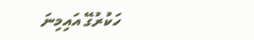ހަކުރުގޭ އައިމިނަ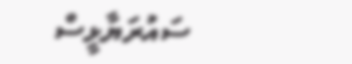ސައުރަޔާޅީސް